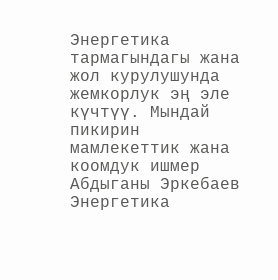Энергетика тармагындагы жана жол курулушунда жемкорлук эң эле күчтүү. Мындай пикирин мамлекеттик жана коомдук ишмер Абдыганы Эркебаев Энергетика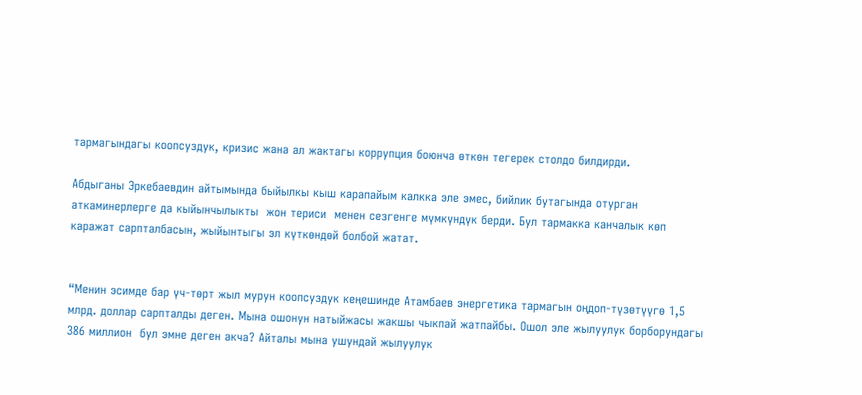тармагындагы коопсуздук, кризис жана ал жактагы коррупция боюнча өткөн тегерек столдо билдирди.

Абдыганы Эркебаевдин айтымында быйылкы кыш карапайым калкка эле эмес, бийлик бутагында отурган аткаминерлерге да кыйынчылыкты  жон териси  менен сезгенге мүмкүндүк берди. Бул тармакка канчалык көп каражат сарпталбасын, жыйынтыгы эл күткөндөй болбой жатат.


“Менин эсимде бар үч-төрт жыл мурун коопсуздук кеңешинде Атамбаев энергетика тармагын оңдоп-түзөтүүгө 1,5 млрд. доллар сарпталды деген. Мына ошонун натыйжасы жакшы чыкпай жатпайбы. Ошол эле жылуулук борборундагы 386 миллион  бул эмне деген акча? Айталы мына ушундай жылуулук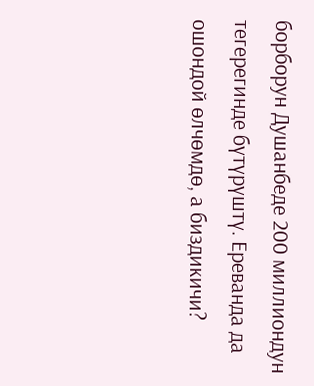борборун Душанбеде 200 миллиондун тегерегинде бүтүрүштү. Ереванда да ошондой өлчөмдө, а биздикичи?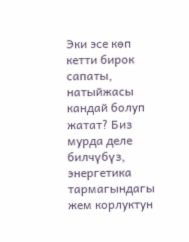Эки эсе көп кетти бирок сапаты, натыйжасы кандай болуп жатат? Биз мурда деле билчүбүз,  энергетика тармагындагы  жем корлуктун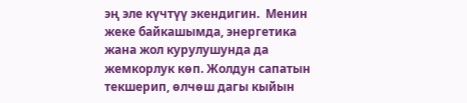эң эле күчтүү экендигин.  Менин жеке байкашымда, энергетика жана жол курулушунда да жемкорлук көп. Жолдун сапатын текшерип, өлчөш дагы кыйын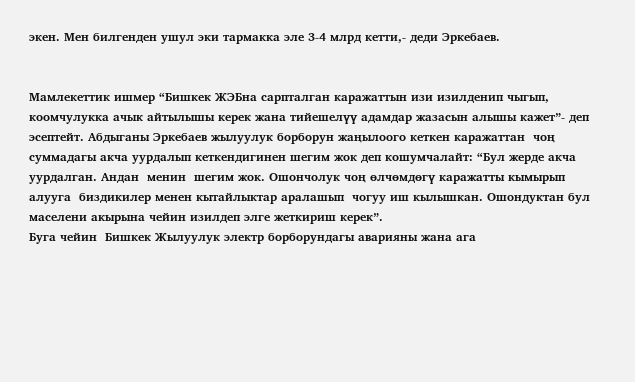экен. Мен билгенден ушул эки тармакка эле 3-4 млрд кетти,- деди Эркебаев.


Мамлекеттик ишмер “Бишкек ЖЭБна сарпталган каражаттын изи изилденип чыгып, коомчулукка ачык айтылышы керек жана тийешелүү адамдар жазасын алышы кажет”- деп эсептейт. Абдыганы Эркебаев жылуулук борборун жаңылоого кеткен каражаттан  чоң суммадагы акча уурдалып кеткендигинен шегим жок деп кошумчалайт: “Бул жерде акча уурдалган. Андан  менин  шегим жок. Ошончолук чоң өлчөмдөгү каражатты кымырып алууга  биздикилер менен кытайлыктар аралашып  чогуу иш кылышкан. Ошондуктан бул маселени акырына чейин изилдеп элге жеткириш керек”.
Буга чейин  Бишкек Жылуулук электр борборундагы аварияны жана ага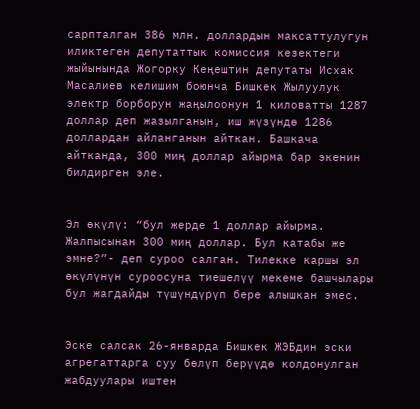сарпталган 386 млн. доллардын максаттулугун иликтеген депутаттык комиссия кезектеги жыйынында Жогорку Кеңештин депутаты Исхак Масалиев келишим боюнча Бишкек Жылуулук электр борборун жаңылоонун 1 киловатты 1287 доллар деп жазылганын, иш жүзүндө 1286 доллардан айланганын айткан. Башкача айтканда, 300 миң доллар айырма бар экенин билдирген эле.


Эл өкүлү: “бул жерде 1 доллар айырма. Жалпысынан 300 миң доллар. Бул катабы же эмне?”- деп суроо салган. Тилекке каршы эл өкүлүнүн суроосуна тиешелүү мекеме башчылары бул жагдайды түшүндүрүп бере алышкан эмес.


Эске салсак 26-январда Бишкек ЖЭБдин эски агрегаттарга суу бөлүп берүүдө колдонулган жабдуулары иштен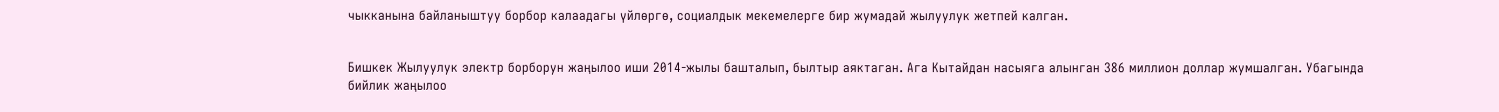чыкканына байланыштуу борбор калаадагы үйлөргө, социалдык мекемелерге бир жумадай жылуулук жетпей калган.


Бишкек Жылуулук электр борборун жаңылоо иши 2014-жылы башталып, былтыр аяктаган. Ага Кытайдан насыяга алынган 386 миллион доллар жумшалган. Убагында бийлик жаңылоо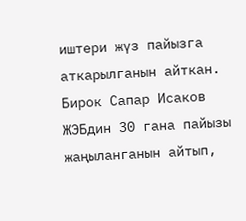иштери жүз пайызга аткарылганын айткан. Бирок Сапар Исаков ЖЭБдин 30 гана пайызы жаңыланганын айтып,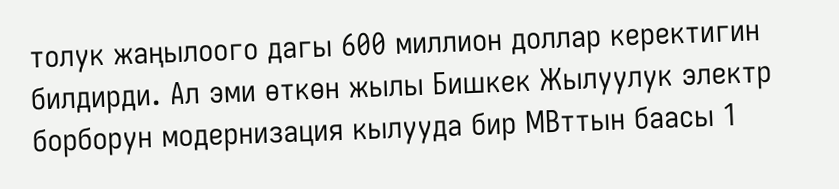толук жаңылоого дагы 600 миллион доллар керектигин билдирди. Ал эми өткөн жылы Бишкек Жылуулук электр борборун модернизация кылууда бир МВттын баасы 1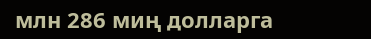млн 286 миң долларга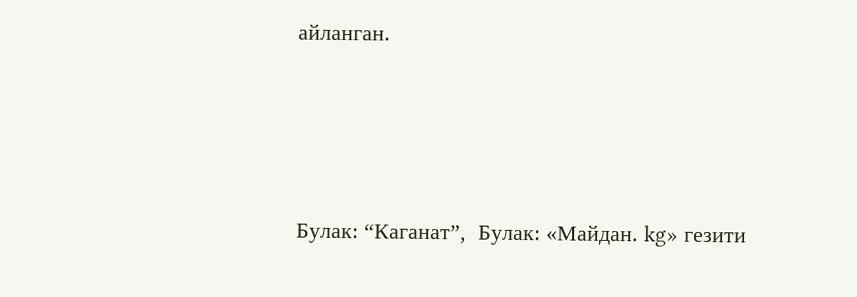айланган.




Булак: “Каганат”,  Булак: «Майдан. kg» гезити